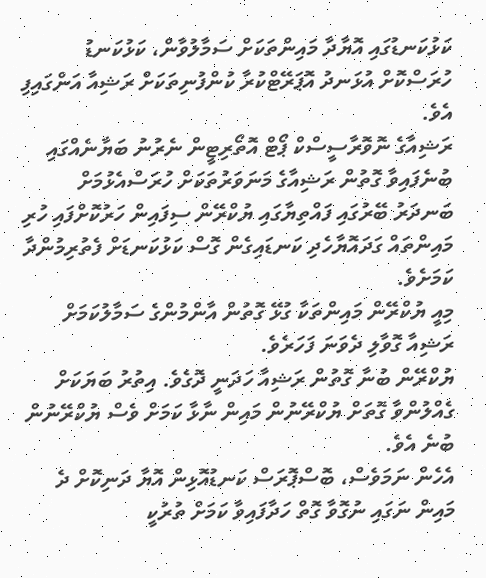ކަޅުކަނޑުގައި އޮޔާދާ މައިންތަކަށް ސަމާލުވާން، ކަޅުކަނޑު ހުރަސްކޮށް އުޅަނދު އޮޕަރޭޓްކުރާ ކުންފުނިތަކަށް ރަޝިއާ އަންގައިފި އެވެ.
ރަޝިއާގެ ނޮވޮރާސީސްކް ޕޯޓް އޮތޯރިޓީން ނެރުނު ބަޔާނެއްގައި ބުނެފައިވާ ގޮތުން ރަޝިއާގެ މަނަވަރުތަކަށް ހުރަސްއެޅުމަށް ބަނދަރު ބޭރުގައި ފައްތިޔާގައި ޔުކްރޭން ސިފައިން ހަރުކޮށްފައި ހުރި މައިންތައް ގަދައޮޔާހެދި ކަނޑައިގެން ގޮސް ކަޅުކަނޑަށް ފެތުރިމުންދާ ކަމަށެވެ.
މިއީ ޔުކްރޭން މައިންތަކާ ގުޅޭ ގޮތުން އާންމުންގެ ސަމާލުކަމަށް ރަޝިއާ ގޮވާލި ދެވަނަ ފަހަރެވެ.
ޔުކްރޭން ބުނާ ގޮތުން ރަޝިއާ ހަދަނީ ދޮގެވެ. އިތުރު ބަޔަކަށް ގެއްލުންވާ ގޮތަށް ޔުކްރޭނުން މައިން ނާޅާ ކަމަށް ވެސް ޔުކްރޭނުން ބުނެ އެވެ.
އެހެން ނަމަވެސް، ބޮސްޕޮރަސް ކަނޑުއޮޅިން އޮޔާ ދަނިކޮށް ދެ މައިން ނަގައި ނުގޮވާ ގޮތް ހަދާފައިވާ ކަމަށް ތުރުކީ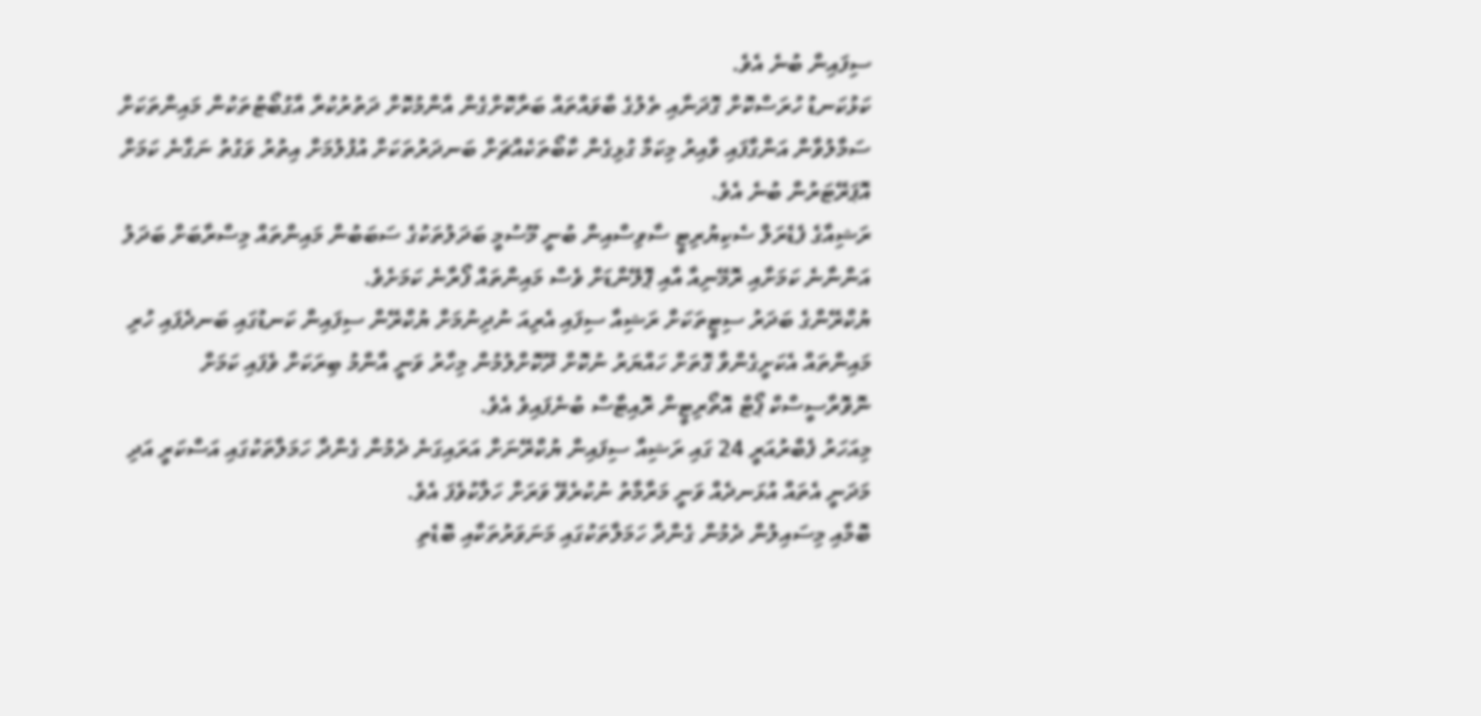ސިފައިން ބުނެ އެވެ.
ކަޅުކަނޑު ހުރަސްކޮށް ގޮދަނާއި ތެލުގެ ބާވައްތައް ބަރާކޮށްގެން އާންމުކޮށް ދަތުރުކުރާ އާގުބޯޓުތަކުން މައިންތަކަށް ސަމާލުވާން އަންގާފައި ވާއިރު މިކަމާ ގުޅިގެން ކާބޯތަކެއްޗަށް ބަނދަރުތަކަށް އުފުލުމަށް އިތުރު ވަގުތު ނަގާނެ ކަމަށް އޮޕަރޭޓަރުން ބުނެ އެވެ.
ރަޝިއާގެ ފެޑެރަލް ސެކިޔުރިޓީ ސާވިސްއިން ބުނީ މޫސުމީ ބަދަލުތަކުގެ ސަބަބުން މައިންތައް މިސްރާބަށް ބަދަލު އަންނާނެ ކަމަށާއި ރޮމޭނިއާ އާއި ޕޮލޭންޑަށް ވެސް މައިންތައް ފޯރާނެ ކަމަށެވެ.
ޔުކްރޭންގެ ބަދަރު ސިޓީތަކަށް ރަޝިއާ ސިފައި އެރިއަ ނުދިނުމަށް ޔުކްރޭން ސިފައިން ކަނޑުގައި ބަނދެފައި ހުރި މައިންތައް އެކަށީގެންވާ ގޮތަށް ހައްޔަރު ނުކޮށް ދޫކޮށްލުމުން މިހާރު ވަނީ އާންމު ބިރަކަށް ވެފައި ކަމަށް ނޮވޮރާސީސްކް ޕޯޓް އޮތޯރިޓީން ރޮއިޓާސް ބުނެފައިވެ އެވެ.
މިއަހަރު ފެބްރުއަރީ 24 ގައި ރަޝިއާ ސިފައިން ޔުކްރޭނަށް އަރައިގަނެ ދެމުން ގެންދާ ހަމަލާތަކުގައި އަސްކަރީ އަދި މަދަނީ އެތައް އުޅަނދެއް ވަނީ މަރާމާތު ނުކުރެވޭ ވަރަށް ހަލާކުވެފަ އެވެ.
ބޮމާއި މިސައިލުން ދެމުން ގެންދާ ހަމަލާތަކުގައި މަނަވަރުތަކާއި ބޮޑެތި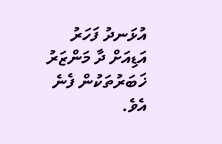އުޅަނދު ފަހަރު އަޑިއަށް ދާ މަންޒަރު ޚަބަރުތަކުން ފެނެ އެވެ.